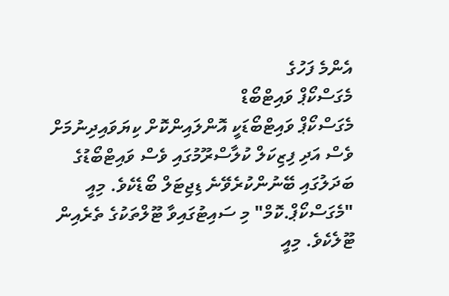އެންމެ ފަހުގެ
މެގަސްކޯޕް ވައިޓްބޯޑް
މެގަސްކޯޕް ވައިޓްބޯޑަކީ އޮންލައިންކޮށް ކިޔަވައިދިނުމަށް ވެސް އަދި ފިޒިކަލް ކުލާސްރޫމުގައި ވެސް ވައިޓްބޯޑުގެ ބަދަލުގައި ބޭނުންކުރެވޭނެ ޑިޖިޓަލް ބޯޑެކެވެ. މިއީ "މެގަސްކޯޕް.ކޮމް" މި ސައިޓުގައިވާ ޓޫލްތަކުގެ ތެރެއިން ޓޫލެކެވެ. މިއީ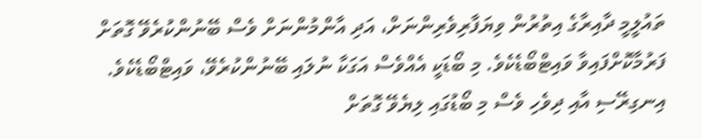ތައުލީމީ ދާއިރާގެ އިތުރުން ވިޔަފާރިވެރިންނަށް، އަދި އާންމުންނަށް ވެސް ބޭނުންކުރެވޭ ގޮތަށް ފަރުމާކޮށްފައިވާ ވައިޓްބޯޑެކެވެ. މި ބޯޑަކީ އެއްވެސް އަގަކާ ނުލައި ބޭނުންކުރެވޭ، ވައިޓްބޯޑެކެވެ. އިނގިރޭސި އާއި ދިވެހި ވެސް މި ބޯޑުގައި ލިޔެވޭ ގޮތަށް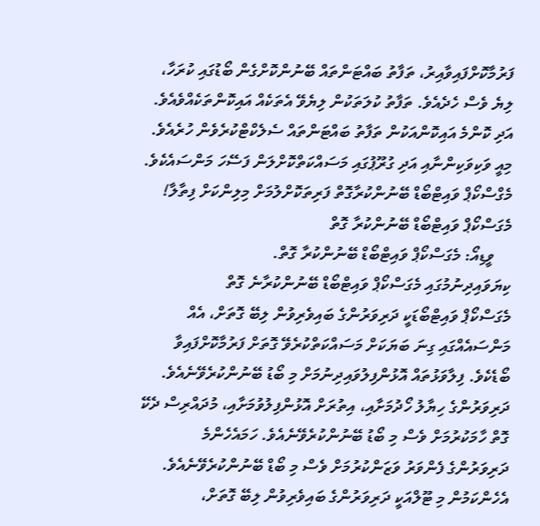ފަރުމާކޮށްފައިވާއިރު، ތަފާތު ބައްޓަންތައް ބޭނުންކޮށްގެން ބޯޑުގައި ކުރަހާ، ލިޔެ ވެސް ހެދެއެވެ. ތަފާތު ކުލަތަކުން ލިޔެވޭ އެތަކެއް އައިކޮންތަކެއްވެއެވެ. އަދި ކޮންމެ އައިކޮންއަކުން ތަފާތު ބައްޓަންތައް ސެލެކްޓްކުރެވެން ހުރެއެވެ. މިއީ ވަކިވަކިންނާއި އަދި ގުރޫޕުގައި މަސައްކަތްކޮށްލަން ފަސޭހަ މަންސައެކެވެ.
މެގްސްކޯޕް ވައިޓްބޯޑް ބޭނުންކުރާގޮތް ފަރިތަކޮށްލުމަށް މިލިންކަށް ފިތާލާ!
މެގަސްކޯޕް ވައިޓްބޯޑް ބޭނުންކުރާ ގޮތް
    ވީޑިއޯ: މެގަސްކޯޕް ވައިޓްބޯޑް ބޭނުންކުރާ ގޮތް.
ކިޔަވައިދިނުމުގައި މެގަސްކޯޕް ވައިޓްބޯޑް ބޭނުންކުރާނެ ގޮތް
މެގަސްކޯޕް ވައިޓްބޯޑަކީ ދަރިވަރުންގެ ބައިވެރިވުން ލިބޭ ގޮތަށް، އެއް މަންސައެއްގައި ގިނަ ބަޔަކަށް މަސައްކަތްކުރެވޭ ގޮތަށް ފަރުމާކޮށްފައިވާ ބޯޑެކެވެ. ފިލާވަޅުތައް އޮޅުންފިލުވައިދިނުމަށް މި ބޯޑު ބޭނުންކުރެވޭނެއެވެ. ދަރިވަރުންގެ ހިޔާލު ހޯދުމަށާއި، އިތުރަށް އޮޅުންފިލުވުމަށާއި، މުދައްރިސް ދެކޭ ގޮތް ހާމަކުރުމަށް ވެސް މި ބޯޑު ބޭނުންކުރެވޭނެއެވެ. ހަމައެހެންމެ ދަރިވަރުންގެ ފެންވަރު ވަޒަންކުރުމަށް ވެސް މި ބޯޑް ބޭނުންކުރެވޭނެއެވެ. އެހެންކަމުން މި ޓޫލްއަކީ ދަރިވަރުންގެ ބައިވެރިވުން ލިބޭ ގޮތަށް،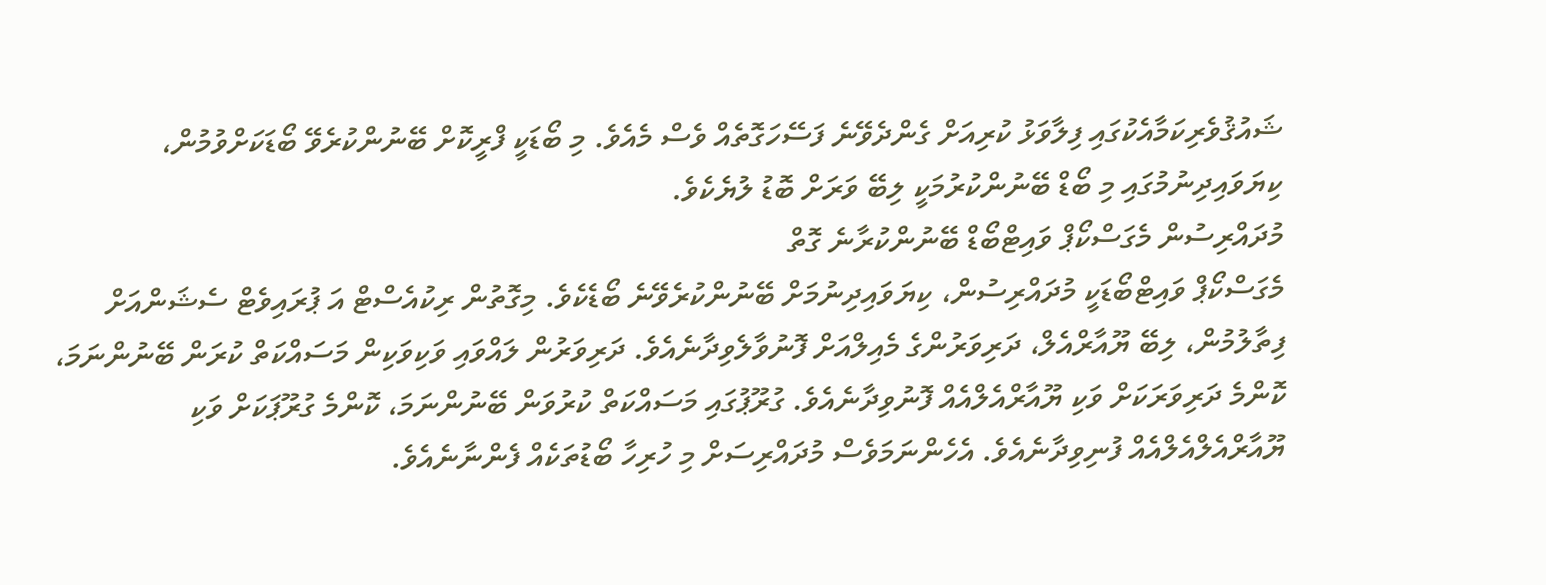ޝައުޤުވެރިކަމާއެކުގައި ފިލާވަޅު ކުރިއަށް ގެންދެވޭނެ ފަސޭހަގޮތެއް ވެސް މެއެވެ. މި ބޯޑަކީ ފްރީކޮށް ބޭނުންކުރެވޭ ބޯޑަކަށްވުމުން، ކިޔަވައިދިނުމުގައި މި ބޯޑް ބޭނުންކުރުމަކީ ލިބޭ ވަރަށް ބޮޑު ލުޔެކެވެ.
މުދައްރިސުން މެގަސްކޯޕް ވައިޓްބޯޑް ބޭނުންކުރާނެ ގޮތް
މެގަސްކޯޕް ވައިޓްބޯޑަކީ މުދައްރިސުން، ކިޔަވައިދިނުމަށް ބޭނުންކުރެވޭނެ ބޯޑެކެވެ. މިގޮތުން ރިކުއެސްޓް އަ ޕުރައިވެޓް ސެޝަންއަށް ފިތާލުމުން، ލިބޭ ޔޫއާރްއެލް، ދަރިވަރުންގެ މެއިލްއަށް ފޮނުވާލެވިދާނެއެވެ. ދަރިވަރުން ލައްވައި ވަކިވަކިން މަސައްކަތް ކުރަން ބޭނުންނަމަ، ކޮންމެ ދަރިވަރަކަށް ވަކި ޔޫއާރްއެލްއެއް ފޮނުވިދާނެއެވެ. ގުރޫޕުގައި މަސައްކަތް ކުރުވަން ބޭނުންނަމަ، ކޮންމެ ގުރޫޕަކަށް ވަކި ޔޫއާރްއެލްއެލްއެއް ފުނިވިދާނެއެވެ. އެހެންނަމަވެސް މުދައްރިސަށް މި ހުރިހާ ބޯޑުތަކެއް ފެންނާނެއެވެ.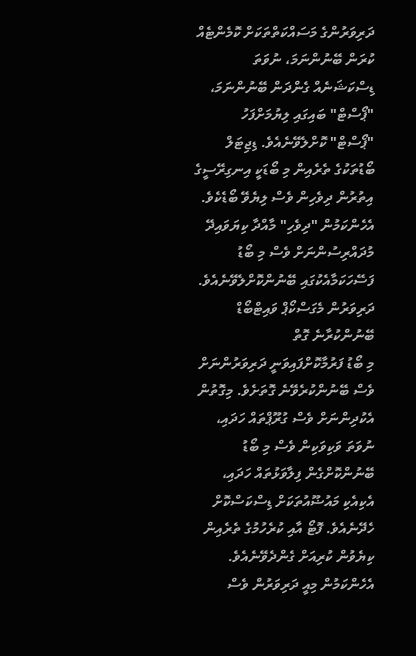ދަރިވަރުންގެ މަސައްކަތްތަކަށް ކޮމެންޓެއް ކުރަން ބޭނުންނަމަ، ނުވަތަ ޑިސްކަޝަނެއް ގެންދަން ބޭނުންނަމަ، "ޕޯސްޓް" ބައިގައި ލިޔުމަށްފަހު "ޕޯސްޓް" ކޮށްލެވޭނެއެވެ. ޑިޖިޓަލް ބޯޑުތަކުގެ ތެރެއިން މި ބޯޑަކީ އިނގިރޭސީގެ އިތުރުން ދިވެހިން ވެސް ލިޔެވޭ ބޯޑެކެވެ. އެހެންކަމުން "ދިވެހި" މާއްދާ ކިޔަވައިދޭ މުދައްރިސުންނަށް ވެސް މި ބޯޑު ފަސޭހަކަމާއެކުގައި ބޭނުންކޮށްލެވޭނެއެވެ.
ދަރިވަރުން މެގަސްކޯޕް ވައިޓްބޯޑް ބޭނުންކުރާނެ ގޮތް
މި ބޯޑު ފަރުމާކޮށްފައިވަނީ ދަރިވަރުންނަށް ވެސް ބޭނުންކުރެވޭނެ ގޮތަށެވެ. މިގޮތުން އެކުދިންނަށް ވެސް ގުރޫޕްތައް ހަދައި، ނުވަތަ ވަކިވަކިން ވެސް މި ބޯޑު ބޭނުންކޮށްގެން ފިލާވަޅުތައް ހަދައި، އެކިއެކި މައުޟޫއުތަކަށް ޑިސްކަސްކޮށް ހެދޭނެއެވެ. ފޮޓޯ އާއި ކުރެހުމުގެ ތެރެއިން ކިޔެވުން ކުރިއަށް ގެންދެވޭނެއެވެ. އެހެންކަމުން މިއީ ދަރިވަރުން ވެސް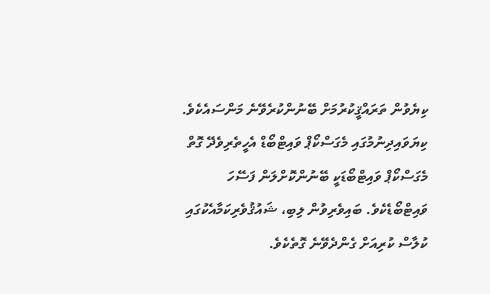ކިޔެވުން ތަރައްޤީކުރުމަށް ބޭނުންކުރެވޭނެ މަންސައެކެވެ.
ކިޔަވައިދިނުމުގައި މެގަސްކޯޕް ވައިޓްބޯޑް އެހީތެރިވެދޭ ގޮތް
މެގަސްކޯޕް ވައިޓްބޯޑަކީ ބޭނުންކޮށްލަން ފަސޭހަ ވައިޓްބޯޑެކެވެ. ބައިވެރިވުން ލިބި، ޝައުޤުވެރިކަމާއެކުގައި ކުލާސް ކުރިއަށް ގެންދެވޭނެ ގޮތެކެވެ.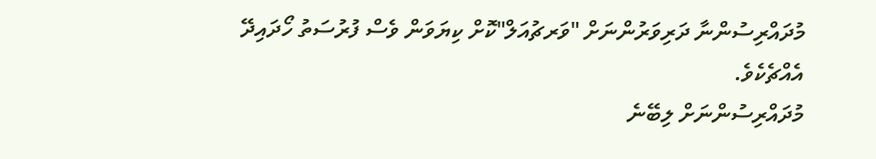މުދައްރިސުންނާ ދަރިވަރުންނަށް "ވަރޗުއަލް"ކޮށް ކިޔަވަން ވެސް ފުރުސަތު ހޯދައިދޭ އެއްޗެކެވެ.
މުދައްރިސުންނަށް ލިބޭނެ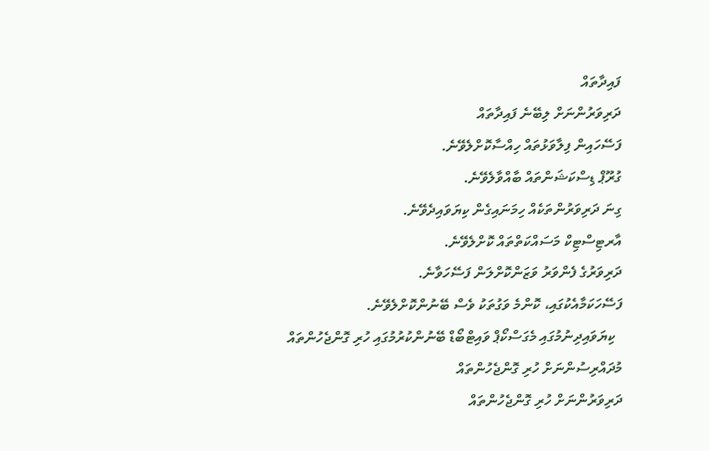ފައިދާތައް
ދަރިވަރުންނަށް ލިބޭނެ ފައިދާތައް
ފަސޭހައިން ފިލާވަޅުތައް ހިއްސާކޮށްލެވޭނެ.
ގުރޫޕް ޑިސްކަޝަންތައް ބާއްވާލެވޭނެ.
ގިނަ ދަރިވަރުންތަކެއް ހިމަނައިގެން ކިޔަވައިދެވޭނެ.
އާރޓިސްޓިކް މަސައްކަތްތައް ކޮށްލެވޭނެ.
ދަރިވަރުގެ ފެންވަރު ވަޒަންކޮށްލަން ފަސޭހަވާނެ.
ފަސޭހަކަމާއެކުގައި، ކޮންމެ ވަގުތަކު ވެސް ބޭނުންކޮށްލެވޭނެ.
  ކިޔަވައިދިނުމުގައި މެގަސްކޯޕް ވައިޓްބޯޑް ބޭނުންކުރުމުގައި ހުރި ގޮންޖެހުންތައް
މުދައްރިސުންނަށް ހުރި ގޮންޖެހުންތައް
ދަރިވަރުންނަށް ހުރި ގޮންޖެހުންތައް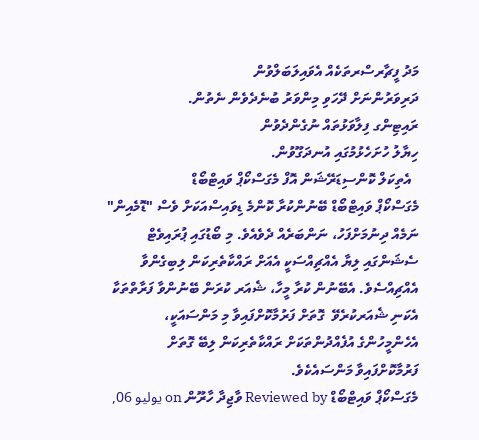މަދު ފީޗާރސްރތަކެއް އެވައިލަބަލްވުން
ދަރިވަރުންނަށް ދޭހަވި މިންވަރު ބުނެދެވެން ނެތުން.
ރައިޓިންގ ފިލާވަޅުތައް ނުގެންދެވުން
ހިޔާލު ހުށަހެޅުމުގައި އުނދަގޫވުން.
  އެތިކަލް ކޮންސިޑަރޭޝަން އޮފް މެގަސްކޯޕް ވައިޓްބޯޑް
މެގަސްކޯޕް ވައިޓްބޯޑް ބޭނުންކުރާ ކޮންމެ ޑިވައިސްއަކަށް ވެސް "ޑޮމެއިން" ނަމެއް ދިނުމަށްފަހު، ނަންބަރެއް ދެވެއެވެ. މި ބޯޑުގައި ޕުރައިވެޓް ސެޝަންގައި ލިޔާ އެއްޗިއްސަކީ އެއަށް ރައްކާތެރިކަން ލިބިގެންވާ އެއްޗިއްސެވެ. އެބޭނުން ކުރާ މީހާ، ޝެއަރ ކުރަން ބޭނުންވާ ފަރާތްތަކާ އެކަނި ޝެއަރކުރެވޭ  ގޮތަށް ފަރުމާކޮށްފައިވާ މި މަންސައަކީ، އެހެންމީހުންގެ އުފެއްދުންތަކަށް ރައްކާތެރިކަން ލިބޭ ގޮތަށް ފަރުމާކޮށްފައިވާ މަންސައެކެވެ.
މެގަސްކޯޕް ވައިޓްބޯޑް Reviewed by ވާޖިދާ ހާރޫން on يوليو 06,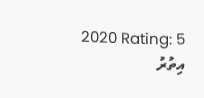2020 Rating: 5
އިތުރު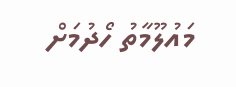މައުލޫމާތު ހޯދުމަށް